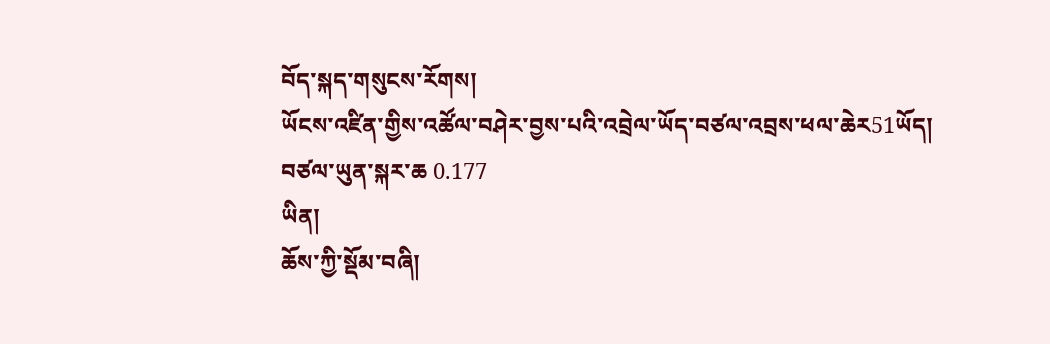བོད་སྐད་གསུངས་རོགས།
ཡོངས་འཛིན་གྱིས་འཚོལ་བཤེར་བྱས་པའི་འབྲེལ་ཡོད་བཙལ་འབྲས་ཕལ་ཆེར51ཡོད། བཙལ་ཡུན་སྐར་ཆ 0.177
ཡིན།
ཆོས་ཀྱི་སྡོམ་བཞི།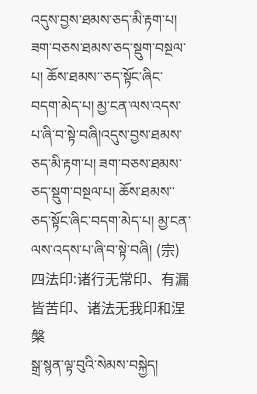འདུས་བྱས་ཐམས་ཅད་མི་རྟག་པ། ཟག་བཅས་ཐམས་ཅད་སྡུག་བསྔལ་པ། ཆོས་ཐམས་་ཅད་སྟོང་ཞིང་བདག་མེད་པ། མྱ་ངན་ལས་འདས་པ་ཞི་བ་སྟེ་བཞི།འདུས་བྱས་ཐམས་ཅད་མི་རྟག་པ། ཟག་བཅས་ཐམས་ཅད་སྡུག་བསྔལ་པ། ཆོས་ཐམས་་ཅད་སྟོང་ཞིང་བདག་མེད་པ། མྱ་ངན་ལས་འདས་པ་ཞི་བ་སྟེ་བཞི། (宗)四法印:诸行无常印、有漏皆苦印、诸法无我印和涅槃
སྒྲ་སྙན་ལྟ་བུའི་སེམས་བསྐྱེད།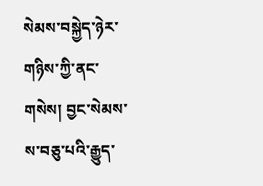སེམས་བསྐྱེད་ཉེར་གཉིས་ཀྱི་ནང་གསེས། བྱང་སེམས་ས་བཅུ་པའི་རྒྱུད་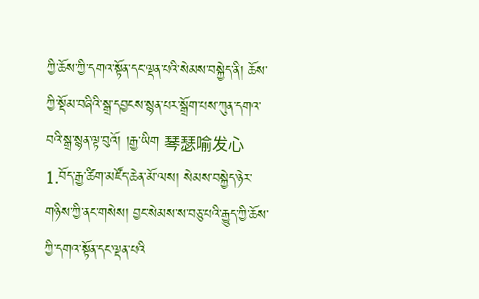ཀྱི་ཆོས་ཀྱི་དགའ་སྟོན་དང་ལྡན་པའི་སེམས་བསྐྱེད་ནི། ཆོས་ཀྱི་སྡོམ་བཞིའི་སྒྲ་དབྱངས་སྙན་པར་སྒྲོག་པས་ཀུན་དགའ་བའི་སྒྲ་སྙན་ལྟ་བུའོ། །རྒྱ་ཡིག 琴瑟喻发心 1.བོད་རྒྱ་ཚིག་མཛོད་ཆེན་མོ་ལས། སེམས་བསྐྱེད་ཉེར་གཉིས་ཀྱི་ནང་གསེས། བྱང་སེམས་ས་བཅུ་པའི་རྒྱུད་ཀྱི་ཆོས་ཀྱི་དགའ་སྟོན་དང་ལྡན་པའི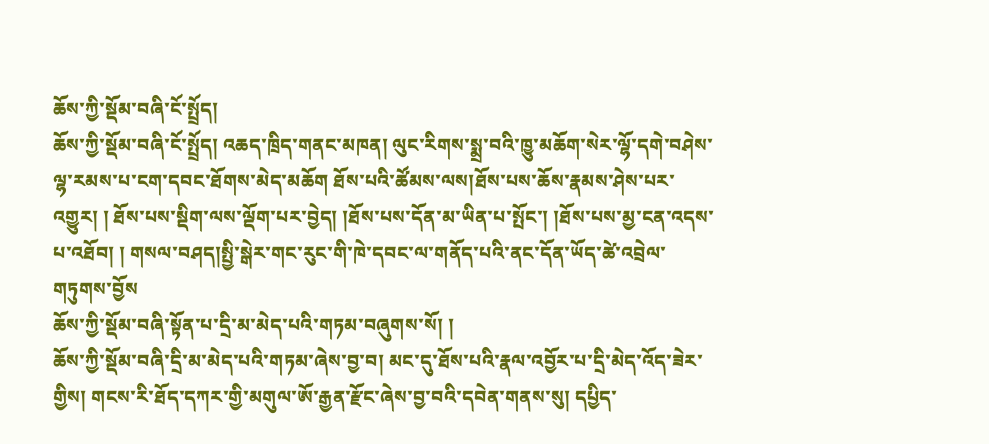ཆོས་ཀྱི་སྡོམ་བཞི་ངོ་སྤྲོད།
ཆོས་ཀྱི་སྡོམ་བཞི་ངོ་སྤྲོད། འཆད་ཁྲིད་གནང་མཁན། ལུང་རིགས་སྨྲ་བའི་ཁྱུ་མཆོག་སེར་ལྷོ་དགེ་བཤེས་ལྷ་རམས་པ་ངག་དབང་ཐོགས་མེད་མཆོག ཐོས་པའི་ཚོམས་ལས།ཐོས་པས་ཆོས་རྣམས་ཤེས་པར་འགྱུར། ། ཐོས་པས་སྡིག་ལས་ལྡོག་པར་བྱེད། །ཐོས་པས་དོན་མ་ཡིན་པ་སྤོང་། །ཐོས་པས་མྱ་ངན་འདས་པ་འཐོབ། ། གསལ་བཤད།སྤྱི་སྒེར་གང་རུང་གི་ཁེ་དབང་ལ་གནོད་པའི་ནང་དོན་ཡོད་ཚེ་འབྲེལ་གཏུགས་བྱོས
ཆོས་ཀྱི་སྡོམ་བཞི་སྟོན་པ་དྲི་མ་མེད་པའི་གཏམ་བཞུགས་སོ། །
ཆོས་ཀྱི་སྡོམ་བཞི་དྲི་མ་མེད་པའི་གཏམ་ཞེས་བྱ་བ། མང་དུ་ཐོས་པའི་རྣལ་འབྱོར་པ་དྲི་མེད་འོད་ཟེར་གྱིས། གངས་རི་ཐོད་དཀར་གྱི་མགུལ་ཨོ་རྒྱན་རྫོང་ཞེས་བྱ་བའི་དབེན་གནས་སུ། དཔྱིད་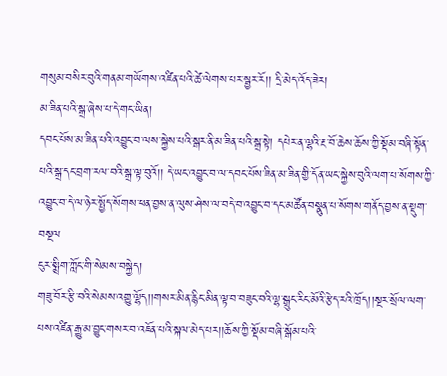གསུམ་བསིར་བུའི་གནམ་གཡོགས་འཛིན་པའི་ཚེ་ལེགས་པར་སྦྱར་རོ།། དྲི་མེད་འོད་ཟེར།
མ་ཟིན་པའི་སྒྲ་ཞེས་པ་དེ་གང་ཡིན།
དབང་པོས་མ་ཟིན་པའི་འབྱུང་བ་ལས་སྐྱེས་པའི་སྒར་ནི་མ་ཟིན་པའི་སྒྲ་སྟེ། དཔེར་ན་ལྷའི་རྔ་བོ་ཆེས་ཆོས་ཀྱི་སྡོམ་བཞི་སྟོན་པའི་སྒྲ་དང་བྲག་རལ་བའི་སྒྲ་ལྟ་བུའོ།། དེ་ཡང་འབྱུང་བ་ལ་དབང་པོས་ཟིན་མ་ཟིན་གྱི་དོན་ཡང་སྐྱེས་བུའི་ལག་པ་སོགས་ཀྱི་འབྱུང་བ་དེ་ལ་ཉེར་སྤྱོད་སོགས་ཕན་བྱས་ན་ལུས་ཤེས་ལ་བདེ་བ་འབྱུང་བ་དང་མཚོན་བསྣུན་པ་སོགས་གནོད་བྱས་ན་སྡུག་བསྔལ
ངུར་སྨྲིག་ཀློང་གི་སེམས་བསྐྱེད།
གཟུ་བོར་རྩི་བའི་སེམས་འགྱུ་ལྷོད།།གསར་མིན་རྙིང་མིན་ལྟ་བ་བཟུང་བའི་ལྷ་སྒྲུང་རིང་མོའི་རྩེད་རའི་ཁྲོད།།སྔར་སྲོལ་ལག་པས་འཛིན་རྒྱུ་མ་བྱུང་གསར་བ་འཇོན་པའི་སྐལ་མེད་པར།།ཆོས་ཀྱི་སྡོམ་བཞི་སྒོམ་པའི་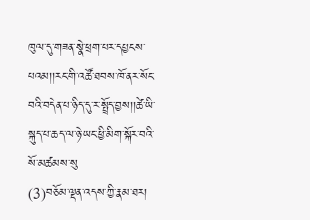ཁུལ་དུ་གཟན་སྣེ་ཕྲག་པར་དཔྱངས་པའམ།།རང་གི་འཚོ་ཐབས་ཁོ་ནར་སོང་བའི་བདེན་པ་ཉིད་དུ་ར་སྤྲོད་བྱས།།ཚེ་ཡི་སྐུད་པ་ཆད་ལ་ཉེ་ཡང་ཕྱི་མིག་སྐོར་བའི་སོ་མཚམས་སུ
(3)བཅོམ་ལྡན་འདས་ཀྱི་རྣམ་ཐར།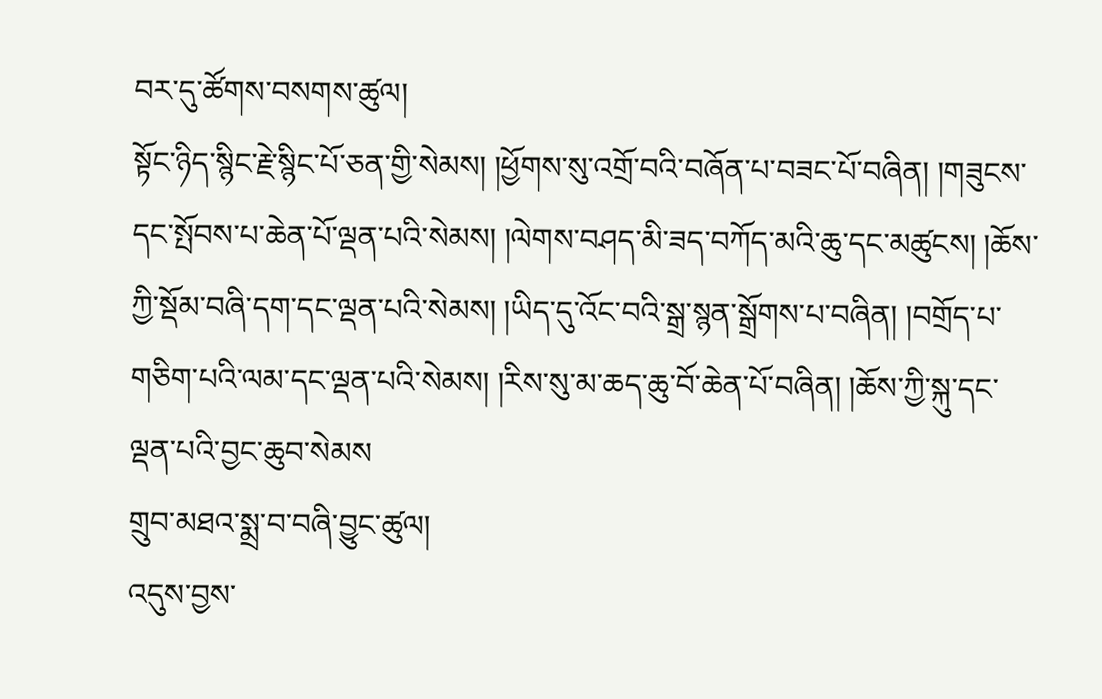བར་དུ་ཚོགས་བསགས་ཚུལ།
སྟོང་ཉིད་སྙིང་རྗེ་སྙིང་པོ་ཅན་གྱི་སེམས། །ཕྱོགས་སུ་འགྲོ་བའི་བཞོན་པ་བཟང་པོ་བཞིན། །གཟུངས་དང་སྤོབས་པ་ཆེན་པོ་ལྡན་པའི་སེམས། །ལེགས་བཤད་མི་ཟད་བཀོད་མའི་ཆུ་དང་མཚུངས། །ཆོས་ཀྱི་སྡོམ་བཞི་དག་དང་ལྡན་པའི་སེམས། །ཡིད་དུ་འོང་བའི་སྒྲ་སྙན་སྒྲོགས་པ་བཞིན། །བགྲོད་པ་གཅིག་པའི་ལམ་དང་ལྡན་པའི་སེམས། །རིས་སུ་མ་ཆད་ཆུ་བོ་ཆེན་པོ་བཞིན། །ཆོས་ཀྱི་སྐུ་དང་ལྡན་པའི་བྱང་ཆུབ་སེམས
གྲུབ་མཐའ་སྨྲ་བ་བཞི་བྱུང་ཚུལ།
འདུས་བྱས་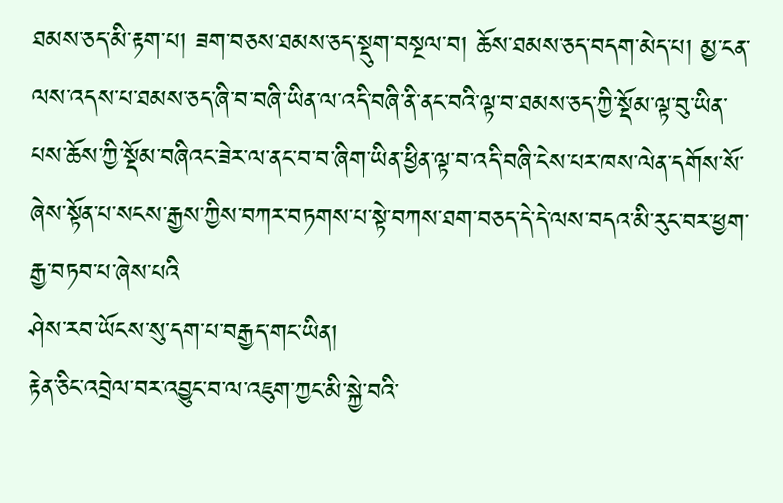ཐམས་ཅད་མི་རྟག་པ། ཟག་བཅས་ཐམས་ཅད་སྡུག་བསྔལ་བ། ཆོས་ཐམས་ཅད་བདག་མེད་པ། མྱ་ངན་ལས་འདས་པ་ཐམས་ཅད་ཞི་བ་བཞི་ཡིན་ལ་འདི་བཞི་ནི་ནང་བའི་ལྟ་བ་ཐམས་ཅད་ཀྱི་སྡོམ་ལྟ་བུ་ཡིན་པས་ཆོས་ཀྱི་སྡོམ་བཞིའང་ཟེར་ལ་ནང་བ་བ་ཞིག་ཡིན་ཕྱིན་ལྟ་བ་འདི་བཞི་ངེས་པར་ཁས་ལེན་དགོས་སོ་ཞེས་སྟོན་པ་སངས་རྒྱས་ཀྱིས་བཀར་བཏགས་པ་སྟེ་བཀས་ཐག་བཅད་དེ་དེ་ལས་བདའ་མི་རུང་བར་ཕྱག་རྒྱ་བཏབ་པ་ཞེས་པའི
ཤེས་རབ་ཡོངས་སུ་དག་པ་བརྒྱད་གང་ཡིན།
རྟེན་ཅིང་འབྲེལ་བར་འབྱུང་བ་ལ་འཇུག་ཀྱང་མི་སྐྱེ་བའི་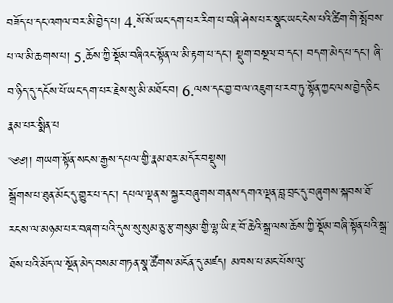བཟོད་པ་དང་འགལ་བར་མི་བྱེད་པ། 4.སོ་སོ་ཡང་དག་པར་རིག་པ་བཞི་ཤེས་པར་སྣང་ཡང་ངེས་པའི་ཚིག་གི་སྤོབས་པ་ལ་མི་ཆགས་པ། 5.ཆོས་ཀྱི་སྡོམ་བཞིའང་སྟོན་ལ་མི་རྟག་པ་དང་། སྡུག་བསྔལ་བ་དང་། བདག་མེད་པ་དང་། ཞི་བ་ཉིད་དུ་དངོས་པོ་ཡང་དག་པར་རྗེས་སུ་མི་མཐོང་བ། 6.ལས་དང་བྱ་བ་ལ་འཇུག་པ་རབ་ཏུ་སྟོན་ཀྱང་ལས་བྱེད་ཅིང་རྣམ་པར་སྨིན་པ
༄༅།། གཡག་སྟོན་སངས་རྒྱས་དཔལ་གྱི་རྣམ་ཐར་མདོར་བསྡུས།
སྒྲོགས་པ་ཐུན་མོང་དུ་གྱུར་པ་དང་། དཔལ་ལྡན་ས་སྐྱར་བཞུགས་གནས་དགའ་ལྡན་བླ་བྲང་དུ་བཞུགས་སྐབས་ཐོ་རངས་ལ་མཉམ་པར་བཞག་པའི་དུས་སུ་སུམ་ཅུ་རྩ་གསུམ་གྱི་ལྷ་ཡི་རྔ་བོ་ཆེའི་སྒྲ་ལས་ཆོས་ཀྱི་སྡོམ་བཞི་སྟོན་པའི་སྒྲ་ཐོས་པའི་མོད་ལ་སྔོན་མེད་བསམ་གཏན་སྣ་ཚོགས་མངོན་དུ་མཛད། མཁས་པ་མང་པོས་ལུ་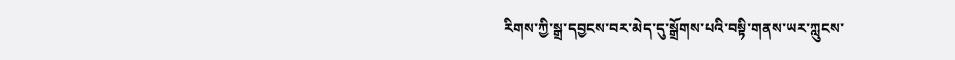རིགས་ཀྱི་སྒྲ་དབྱངས་བར་མེད་དུ་སྒྲོགས་པའི་བསྟི་གནས་ཡར་ཀླུངས་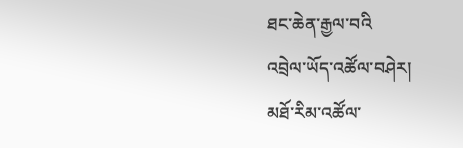ཐང་ཆེན་རྒྱལ་བའི
འབྲེལ་ཡོད་འཚོལ་བཤེར།
མཐོ་རིམ་འཚོལ་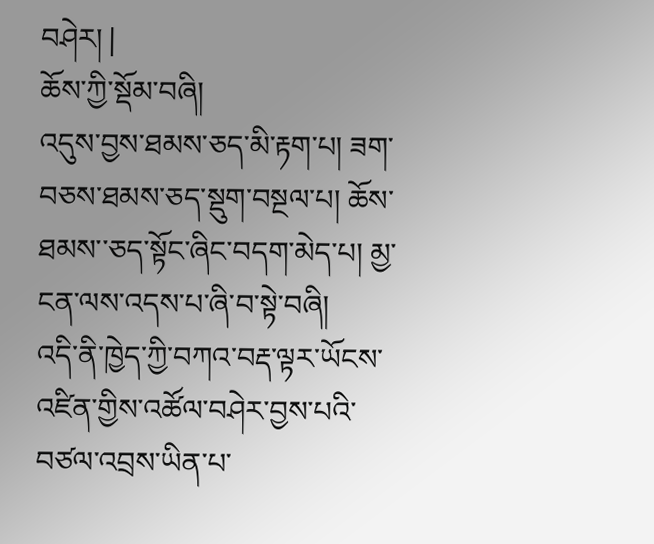བཤེར། |
ཆོས་ཀྱི་སྡོམ་བཞི།
འདུས་བྱས་ཐམས་ཅད་མི་རྟག་པ། ཟག་བཅས་ཐམས་ཅད་སྡུག་བསྔལ་པ། ཆོས་ཐམས་་ཅད་སྟོང་ཞིང་བདག་མེད་པ། མྱ་ངན་ལས་འདས་པ་ཞི་བ་སྟེ་བཞི།
འདི་ནི་ཁྱེད་ཀྱི་བཀའ་བརྡ་ལྟར་ཡོངས་འཛིན་གྱིས་འཚོལ་བཤེར་བྱས་པའི་བཙལ་འབྲས་ཡིན་པ་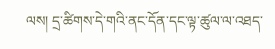ལས། དྲ་ཚིགས་དེ་གའི་ནང་དོན་དང་ལྟ་ཚུལ་ལ་འཐད་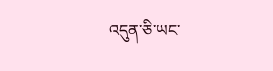འདུན་ཅི་ཡང་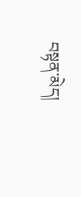བསྟན་མེད།